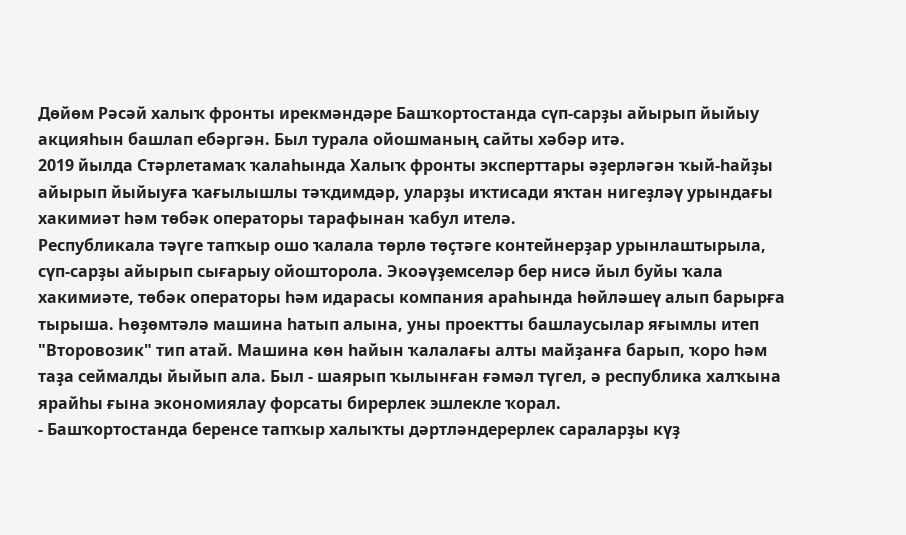Дөйөм Рәсәй халыҡ фронты ирекмәндәре Башҡортостанда сүп-сарҙы айырып йыйыу акцияһын башлап ебәргән. Был турала ойошманың сайты хәбәр итә.
2019 йылда Стәрлетамаҡ ҡалаһында Халыҡ фронты эксперттары әҙерләгән ҡый-һайҙы айырып йыйыуға ҡағылышлы тәҡдимдәр, уларҙы иҡтисади яҡтан нигеҙләү урындағы хакимиәт һәм төбәк операторы тарафынан ҡабул ителә.
Республикала тәүге тапҡыр ошо ҡалала төрлө төҫтәге контейнерҙар урынлаштырыла, сүп-сарҙы айырып сығарыу ойошторола. Экоәүҙемселәр бер нисә йыл буйы ҡала хакимиәте, төбәк операторы һәм идарасы компания араһында һөйләшеү алып барырға тырыша. Һөҙөмтәлә машина һатып алына, уны проектты башлаусылар яғымлы итеп "Второвозик" тип атай. Машина көн һайын ҡалалағы алты майҙанға барып, ҡоро һәм таҙа сеймалды йыйып ала. Был - шаярып ҡылынған ғәмәл түгел, ә республика халҡына ярайһы ғына экономиялау форсаты бирерлек эшлекле ҡорал.
- Башҡортостанда беренсе тапҡыр халыҡты дәртләндерерлек сараларҙы күҙ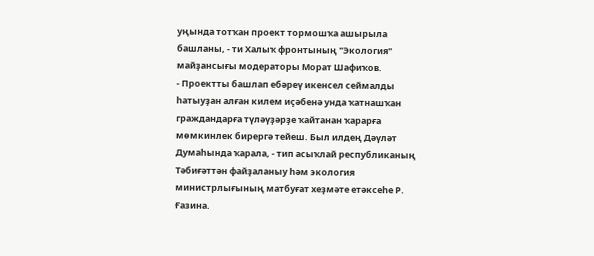уңында тотҡан проект тормошҡа ашырыла башланы, - ти Халыҡ фронтының "Экология" майҙансығы модераторы Морат Шафиҡов.
- Проектты башлап ебәреү икенсел сеймалды һатыуҙан алған килем иҫәбенә унда ҡатнашҡан граждандарға түләүҙәрҙе ҡайтанан ҡарарға мөмкинлек бирергә тейеш. Был илдең Дәүләт Думаһында ҡарала, - тип асыҡлай республиканың Тәбиғәттән файҙаланыу һәм экология министрлығының матбуғат хеҙмәте етәксеһе Р. Ғазина.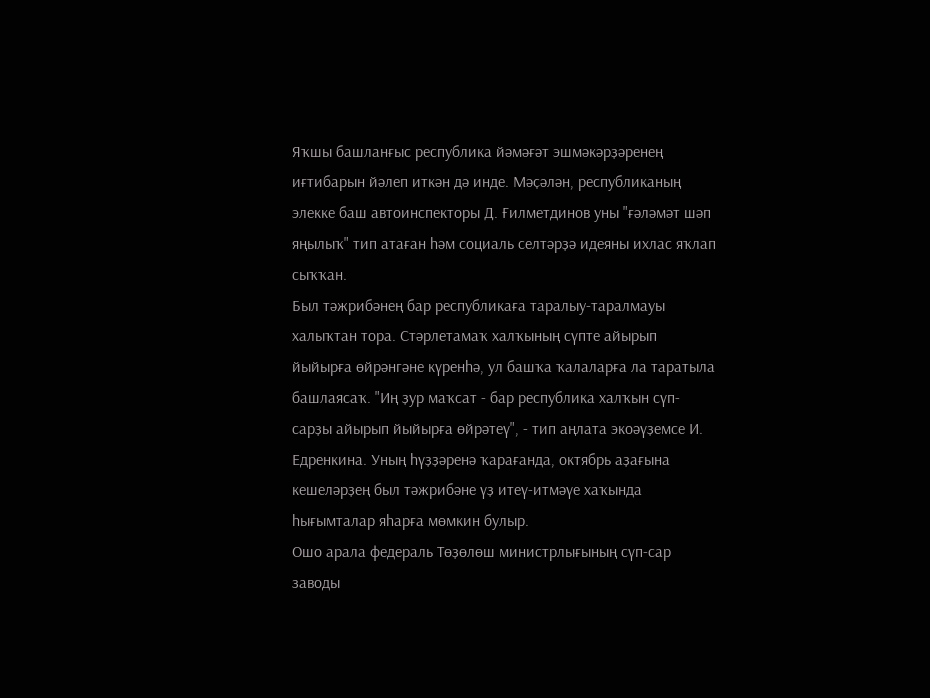Яҡшы башланғыс республика йәмәғәт эшмәкәрҙәренең иғтибарын йәлеп иткән дә инде. Мәҫәлән, республиканың элекке баш автоинспекторы Д. Ғилметдинов уны "ғәләмәт шәп яңылыҡ" тип атаған һәм социаль селтәрҙә идеяны ихлас яҡлап сыҡҡан.
Был тәжрибәнең бар республикаға таралыу-таралмауы халыҡтан тора. Стәрлетамаҡ халҡының сүпте айырып йыйырға өйрәнгәне күренһә, ул башҡа ҡалаларға ла таратыла башлаясаҡ. "Иң ҙур маҡсат - бар республика халҡын сүп-сарҙы айырып йыйырға өйрәтеү", - тип аңлата экоәүҙемсе И. Едренкина. Уның һүҙҙәренә ҡарағанда, октябрь аҙағына кешеләрҙең был тәжрибәне үҙ итеү-итмәүе хаҡында һығымталар яһарға мөмкин булыр.
Ошо арала федераль Төҙөлөш министрлығының сүп-сар заводы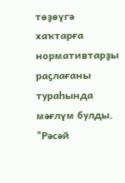төҙөүгә хаҡтарға нормативтарҙы раҫлағаны тураһында мәғлүм булды. "Рәсәй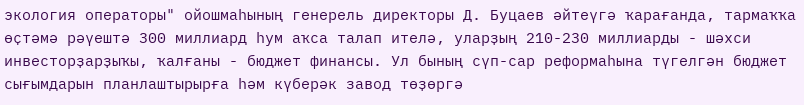экология операторы" ойошмаһының генерель директоры Д. Буцаев әйтеүгә ҡарағанда, тармаҡҡа өҫтәмә рәүештә 300 миллиард һум аҡса талап ителә, уларҙың 210-230 миллиарды - шәхси инвесторҙарҙыҡы, ҡалғаны - бюджет финансы. Ул бының сүп-сар реформаһына түгелгән бюджет сығымдарын планлаштырырға һәм күберәк завод төҙөргә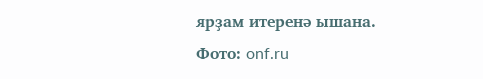ярҙам итеренә ышана.
Фото: onf.ru